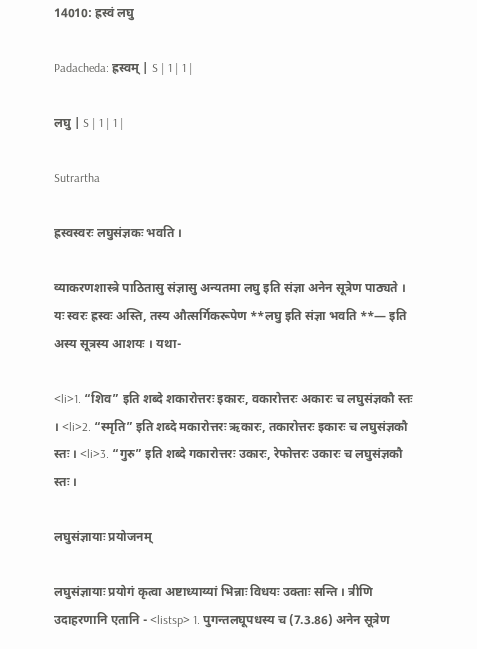14010: ह्रस्वं लघु

Padacheda: ह्रस्वम् | S | 1 | 1 |

लघु | S | 1 | 1 |

Sutrartha

ह्रस्वस्वरः लघुसंज्ञकः भवति ।

व्याकरणशास्त्रे पाठितासु संज्ञासु अन्यतमा लघु इति संज्ञा अनेन सूत्रेण पाठ्यते । यः स्वरः ह्रस्वः अस्ति, तस्य औत्सर्गिकरूपेण **लघु इति संज्ञा भवति **— इति अस्य सूत्रस्य आशयः । यथा-

<li>1. “शिव” इति शब्दे शकारोत्तरः इकारः, वकारोत्तरः अकारः च लघुसंज्ञकौ स्तः । <li>2. “स्मृति” इति शब्दे मकारोत्तरः ऋकारः, तकारोत्तरः इकारः च लघुसंज्ञकौ स्तः । <li>3. “गुरु” इति शब्दे गकारोत्तरः उकारः, रेफोत्तरः उकारः च लघुसंज्ञकौ स्तः ।

लघुसंज्ञायाः प्रयोजनम्

लघुसंज्ञायाः प्रयोगं कृत्वा अष्टाध्याय्यां भिन्नाः विधयः उक्ताः सन्ति । त्रीणि उदाहरणानि एतानि - <listsp> 1. पुगन्तलघूपधस्य च (7.3.86) अनेन सूत्रेण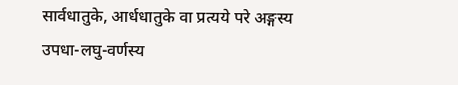सार्वधातुके, आर्धधातुके वा प्रत्यये परे अङ्गस्य उपधा-लघु-वर्णस्य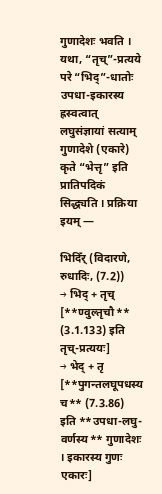गुणादेशः भवति । यथा, “तृच्”-प्रत्यये परे “भिद्”-धातोः उपधा-इकारस्य ह्रस्वत्वात् लघुसंज्ञायां सत्याम् गुणादेशे (एकारे) कृते “भेत्तृ” इति प्रातिपदिकं सिद्ध्यति । प्रक्रिया इयम् —

भिदिँर् (विदारणे, रुधादिः, (7.2))
→ भिद् + तृच् [**ण्वुल्तृचौ** (3.1.133) इति तृच्-प्रत्ययः]
→ भेद् + तृ [**पुगन्तलघूपधस्य च** (7.3.86) इति **उपधा-लघु-वर्णस्य** गुणादेशः । इकारस्य गुणः एकारः]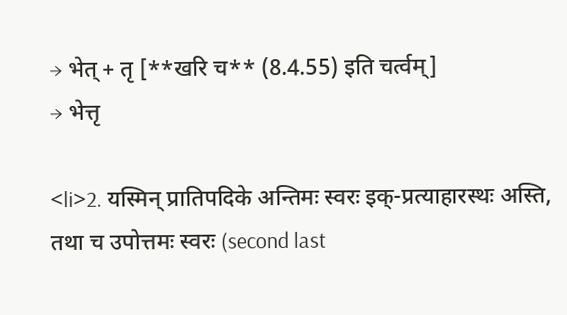→ भेत् + तृ [**खरि च** (8.4.55) इति चर्त्वम्]
→ भेत्तृ

<li>2. यस्मिन् प्रातिपदिके अन्तिमः स्वरः इक्-प्रत्याहारस्थः अस्ति, तथा च उपोत्तमः स्वरः (second last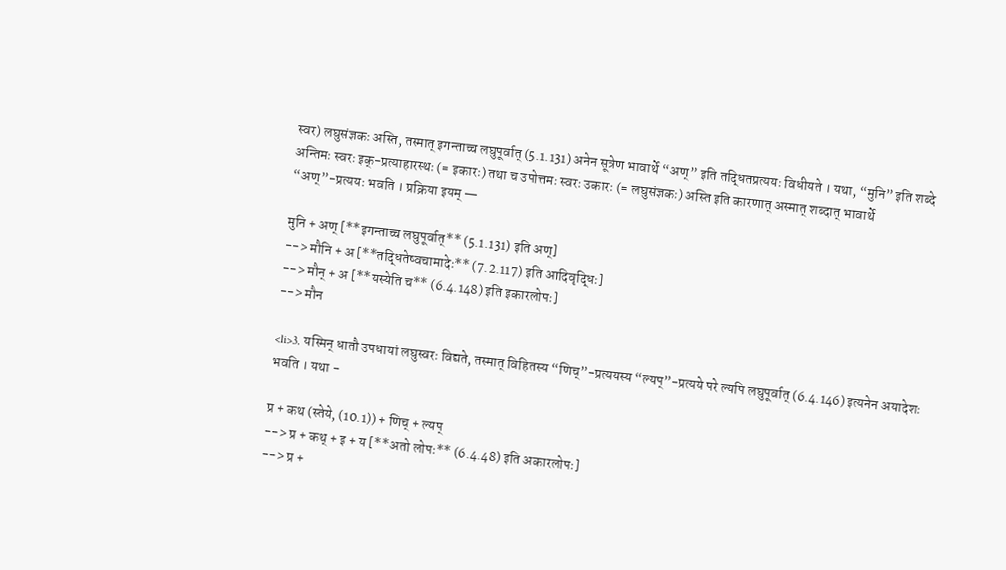स्वर) लघुसंज्ञकः अस्ति, तस्मात् इगन्ताच्च लघुपूर्वात् (5.1.131) अनेन सूत्रेण भावार्थे “अण्” इति तद्धितप्रत्ययः विधीयते । यथा, “मुनि” इति शब्दे अन्तिमः स्वरः इक्-प्रत्याहारस्थः (= इकारः) तथा च उपोत्तमः स्वरः उकारः (= लघुसंज्ञकः) अस्ति इति कारणात् अस्मात् शब्दात् भावार्थे “अण्”-प्रत्ययः भवति । प्रक्रिया इयम् —

मुनि + अण् [**इगन्ताच्च लघुपूर्वात्** (5.1.131) इति अण्]
--> मौनि + अ [**तद्धितेष्वचामादेः** (7.2.117) इति आदिवृद्धिः]
--> मौन् + अ [**यस्येति च** (6.4.148) इति इकारलोपः]
--> मौन

<li>3. यस्मिन् धातौ उपधायां लघुस्वरः विद्यते, तस्मात् विहितस्य “णिच्”-प्रत्ययस्य “ल्यप्”-प्रत्यये परे ल्यपि लघुपूर्वात् (6.4.146) इत्यनेन अयादेशः भवति । यथा -

प्र + कथ (स्तेये, (10.1)) + णिच् + ल्यप्
--> प्र + कथ् + इ + य [**अतो लोपः** (6.4.48) इति अकारलोपः]
--> प्र +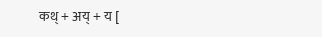कथ् + अय् + य [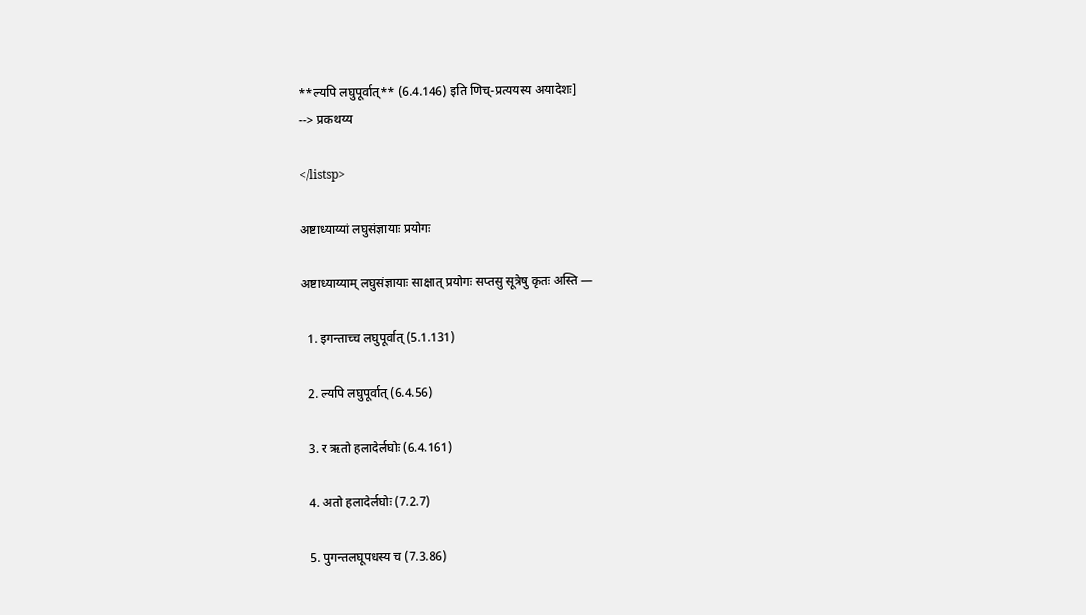**ल्यपि लघुपूर्वात्** (6.4.146) इति णिच्-प्रत्ययस्य अयादेशः]
--> प्रकथय्य

</listsp>

अष्टाध्याय्यां लघुसंज्ञायाः प्रयोगः

अष्टाध्याय्याम् लघुसंज्ञायाः साक्षात् प्रयोगः सप्तसु सूत्रेषु कृतः अस्ति —

  1. इगन्ताच्च लघुपूर्वात् (5.1.131)

  2. ल्यपि लघुपूर्वात् (6.4.56)

  3. र ऋतो हलादेर्लघोः (6.4.161)

  4. अतो हलादेर्लघोः (7.2.7)

  5. पुगन्तलघूपधस्य च (7.3.86)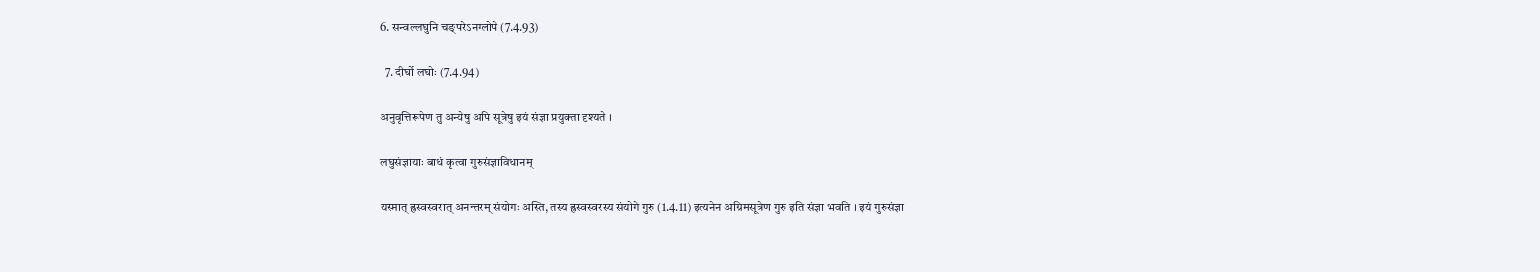6. सन्वल्लघुनि चङ्परेऽनग्लोपे (7.4.93)

  7. दीर्घो लघोः (7.4.94)

अनुवृत्तिरूपेण तु अन्येषु अपि सूत्रेषु इयं संज्ञा प्रयुक्ता दृश्यते ।

लघुसंज्ञायाः बाधं कृत्वा गुरुसंज्ञाविधानम्

यस्मात् ह्रस्वस्वरात् अनन्तरम् संयोगः अस्ति, तस्य ह्रस्वस्वरस्य संयोगे गुरु (1.4.11) इत्यनेन अग्रिमसूत्रेण गुरु इति संज्ञा भवति । इयं गुरुसंज्ञा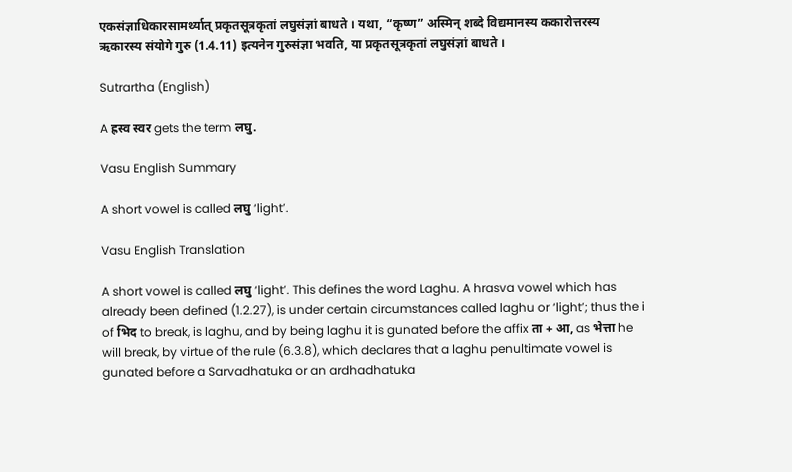एकसंज्ञाधिकारसामर्थ्यात् प्रकृतसूत्रकृतां लघुसंज्ञां बाधते । यथा, “कृष्ण” अस्मिन् शब्दे विद्यमानस्य ककारोत्तरस्य ऋकारस्य संयोगे गुरु (1.4.11) इत्यनेन गुरुसंज्ञा भवति, या प्रकृतसूत्रकृतां लघुसंज्ञां बाधते ।

Sutrartha (English)

A ह्रस्व स्वर gets the term लघु.

Vasu English Summary

A short vowel is called लघु ‘light’.

Vasu English Translation

A short vowel is called लघु ‘light’. This defines the word Laghu. A hrasva vowel which has already been defined (1.2.27), is under certain circumstances called laghu or ‘light’; thus the i of भिद to break, is laghu, and by being laghu it is gunated before the affix ता + आ, as भेत्ता he will break, by virtue of the rule (6.3.8), which declares that a laghu penultimate vowel is gunated before a Sarvadhatuka or an ardhadhatuka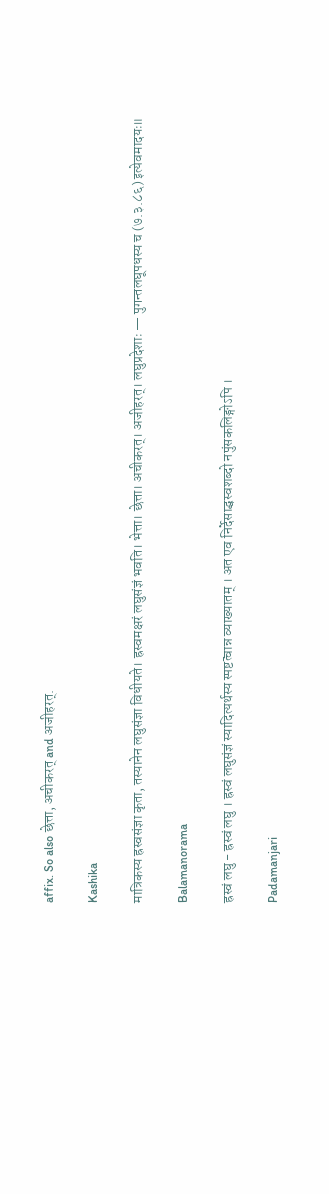affix. So also छेत्ता, अचीकरत् and अजीहरत्.

Kashika

मात्रिकस्य ह्रस्वसंज्ञा कृता, तस्यानेन लघुसंज्ञा विधीयते। ह्रस्वमक्षरं लघुसंज्ञं भवति। भेत्ता। छेत्ता। अचीकरत्। अजीहरत्। लघुप्रदेशाः — पुगन्तलघूपधस्य च (७.३.८६) इत्येवमादयः॥

Balamanorama

ह्रस्वं लघु - ह्रस्वं लघु । ह्रस्वं लघुसंज्ञं स्यादित्यर्थस्य स्पष्टत्वान्न व्याख्यातम् । अत एव निर्देसाद्ध्रस्वशब्दो नपुंसकलिङ्गोऽपि ।

Padamanjari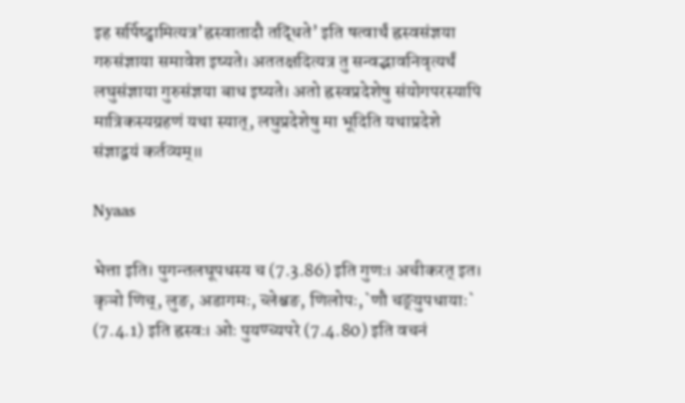इह सर्पिष्ट्वामित्यत्र’ह्रस्वातादौ तद्धिते’ इति षत्वार्थं ह्रस्वसंज्ञया गरुसंज्ञाया समावेश इष्यते। अततक्षदित्यत्र तु सन्वद्भावनिवृत्यर्थं लघुसंज्ञाया गुरुसंज्ञया बाध इष्यते। अतो ह्रस्वप्रदेशेषु संयोगपरस्यापि मात्रिकस्यग्रहणं यथा स्यात्, लघुप्रदेशेषु मा भूदिति यथाप्रदेशे संज्ञाद्वयं कर्तव्यम्॥

Nyaas

भेत्ता इति। पुगन्तलघूपधस्य च (7.3.86) इति गुणः। अचीकरत् इत। कृञो णिच्, लुङ, अडागमः, च्लेश्चङ, णिलोपः,`णौ चङ्युपधायाः` (7.4.1) इति ह्रस्वः। ओः पुयण्च्यपरे (7.4.80) इति वचनं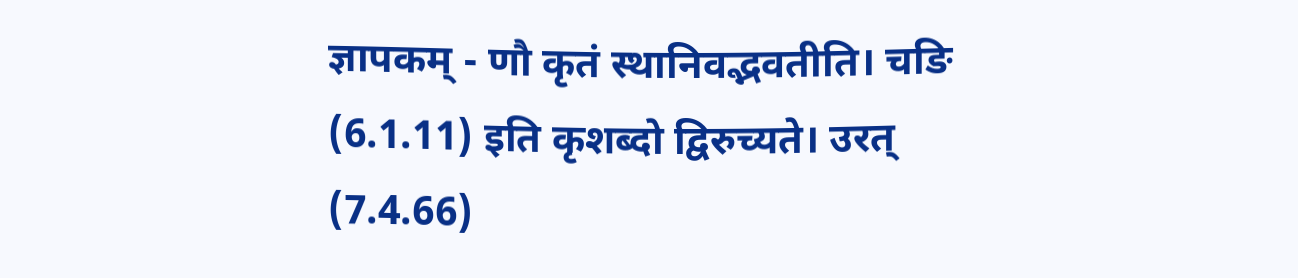ज्ञापकम् - णौ कृतं स्थानिवद्भवतीति। चङि (6.1.11) इति कृशब्दो द्विरुच्यते। उरत् (7.4.66)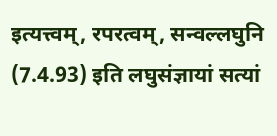इत्यत्त्वम्, रपरत्वम्, सन्वल्लघुनि (7.4.93) इति लघुसंज्ञायां सत्यां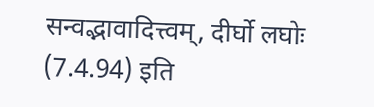सन्वद्भावादित्त्वम्, दीर्घो लघोः (7.4.94) इति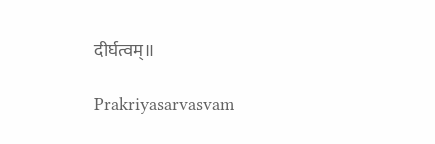दीर्घत्वम्॥

Prakriyasarvasvam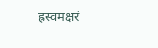ह्रस्वमक्षरं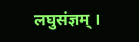लघुसंज्ञम् ।